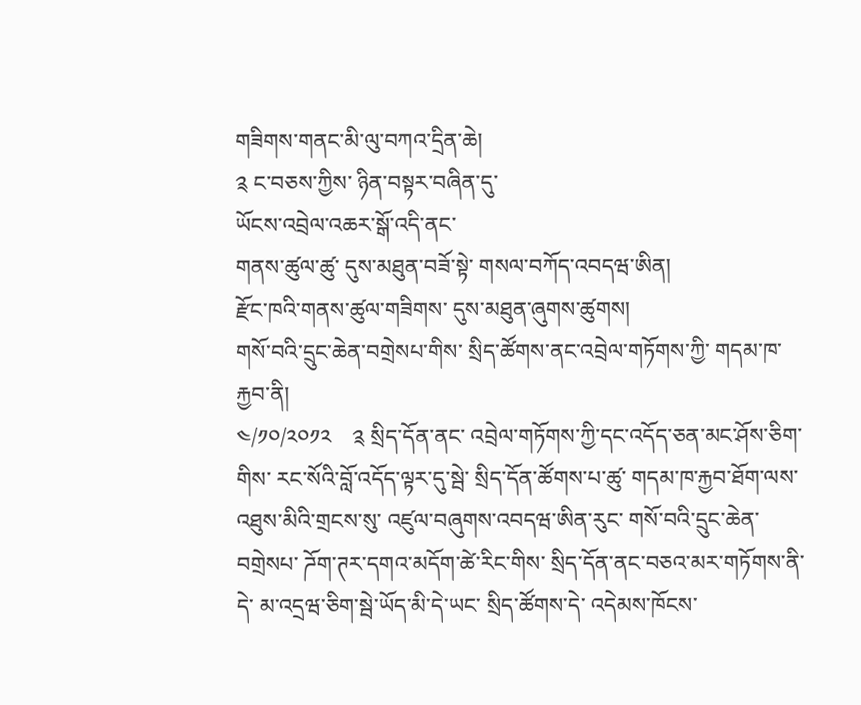གཟིགས་གནང་མི་ལུ་བཀའ་དྲིན་ཆེ།
༉ ང་བཅས་ཀྱིས་ ཉིན་བསྟར་བཞིན་དུ་
ཡོངས་འབྲེལ་འཆར་སྒོ་འདི་ནང་
གནས་ཚུལ་ཚུ་ དུས་མཐུན་བཟོ་སྟེ་ གསལ་བཀོད་འབདཝ་ཨིན།
རྫོང་ཁའི་གནས་ཚུལ་གཟིགས་ དུས་མཐུན་ཞུགས་ཚུགས།
གསོ་བའི་དྲུང་ཆེན་བགྲེསཔ་གིས་ སྲིད་ཚོགས་ནང་འབྲེལ་གཏོགས་ཀྱི་ གདམ་ཁ་རྐྱབ་ནི།
༤/༡༠/༢༠༡༢    ༉ སྲིད་དོན་ནང་ འབྲེལ་གཏོགས་ཀྱི་དང་འདོད་ཅན་མང་ཤོས་ཅིག་གིས་ རང་སོའི་བློ་འདོད་ལྟར་དུ་སྦེ་ སྲིད་དོན་ཚོགས་པ་ཚུ་ གདམ་ཁ་རྐྱབ་ཐོག་ལས་ འཐུས་མིའི་གྲངས་སུ་ འཛུལ་བཞུགས་འབདཝ་ཨིན་རུང་ གསོ་བའི་དྲུང་ཆེན་བགྲེསཔ་ ཌོག་ཊར་དགའ་མདོག་ཚེ་རིང་གིས་ སྲིད་དོན་ནང་བཅའ་མར་གཏོགས་ནི་དེ་ མ་འདྲཝ་ཅིག་སྦེ་ཡོད་མི་དེ་ཡང་ སྲིད་ཚོགས་དེ་ འདེམས་ཁོངས་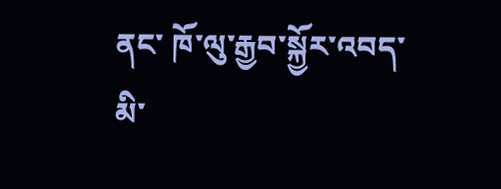ནང་ ཁོ་ལུ་རྒྱབ་སྐྱོར་འབད་མི་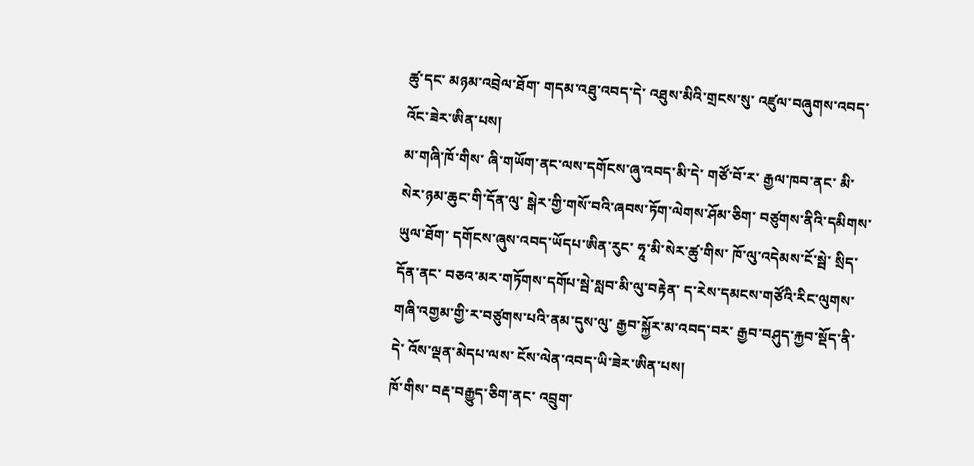ཚུ་དང་ མཉམ་འབྲེལ་ཐོག་ གདམ་འཐུ་འབད་དེ་ འཐུས་མིའི་གྲངས་སུ་ འཛུལ་བཞུགས་འབད་འོང་ཟེར་ཨིན་པས།
མ་གཞི་ཁོ་གིས་ ཞི་གཡོག་ནང་ལས་དགོངས་ཞུ་འབད་མི་དེ་ གཙོ་བོ་ར་ རྒྱལ་ཁབ་ནང་ མི་སེར་ཉམ་ཆུང་གི་དོན་ལུ་ སྒེར་གྱི་གསོ་བའི་ཞབས་ཏོག་ལེགས་ཤོམ་ཅིག་ བཙུགས་ནིའི་དམིགས་ཡུལ་ཐོག་ དགོངས་ཞུས་འབད་ཡོདཔ་ཨིན་རུང་ ཧཱ་མི་སེར་ཚུ་གིས་ ཁོ་ལུ་འདེམས་ངོ་སྦེ་ སྲིད་དོན་ནང་ བཅའ་མར་གཏོགས་དགོཔ་སྦེ་སླབ་མི་ལུ་བརྟེན་ ད་རེས་དམངས་གཙོའི་རིང་ལུགས་ གཞི་འགྱམ་གྱི་ར་བཙུགས་པའི་ནམ་དུས་ལུ་ རྒྱབ་སྐྱོར་མ་འབད་བར་ རྒྱབ་བཤུད་རྐྱབ་སྡོད་ནི་དེ་ འོས་ལྡན་མེདཔ་ལས་ ངོས་ལེན་འབད་ཡི་ཟེར་ཨིན་པས།
ཁོ་གིས་ བརྡ་བརྒྱུད་ཅིག་ནང་ འབྲུག་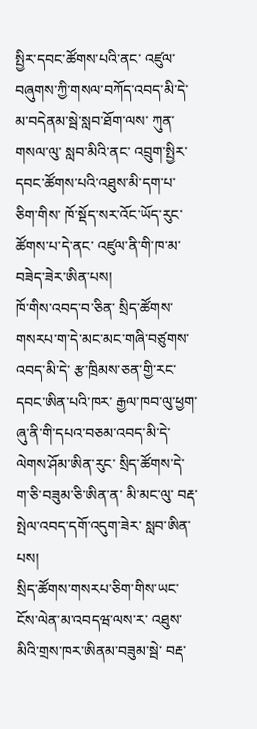སྤྱིར་དབང་ཚོགས་པའི་ནང་ འཛུལ་བཞུགས་ཀྱི་གསལ་བཀོད་འབད་མི་དེ་ མ་བདེནམ་སྦེ་སླབ་ཐོག་ལས་ ཀུན་གསལ་ལུ་ སླབ་མིའི་ནང་ འབྲུག་སྤྱིར་དབང་ཚོགས་པའི་འཐུས་མི་དག་པ་ཅིག་གིས་ ཁོ་སྡོད་སར་འོང་ཡོད་རུང་ ཚོགས་པ་དེ་ནང་ འཛུལ་ནི་གི་ཁ་མ་བཟེད་ཟེར་ཨིན་པས།
ཁོ་གིས་འབད་བ་ཅིན་ སྲིད་ཚོགས་གསརཔ་ག་དེ་མང་མང་གཞི་བཙུགས་འབད་མི་དེ་ རྩ་ཁྲིམས་ཅན་གྱི་རང་དབང་ཨིན་པའི་ཁར་ རྒྱལ་ཁབ་ལུ་ཕྱག་ཞུ་ནི་གི་དཔའ་བཅམ་འབད་མི་དེ་ ལེགས་ཤོམ་ཨིན་རུང་ སྲིད་ཚོགས་དེ་ ག་ཅི་བཟུམ་ཅི་ཨིན་ན་ མི་མང་ལུ་ བརྡ་སྤེལ་འབད་དགོ་འདུག་ཟེར་ སླབ་ཨིན་པས།
སྲིད་ཚོགས་གསརཔ་ཅིག་གིས་ཡང་ ངོས་ལེན་མ་འབདཝ་ལས་ར་ འཐུས་མིའི་གྲས་ཁར་ཨིནམ་བཟུམ་སྦེ་ བརྡ་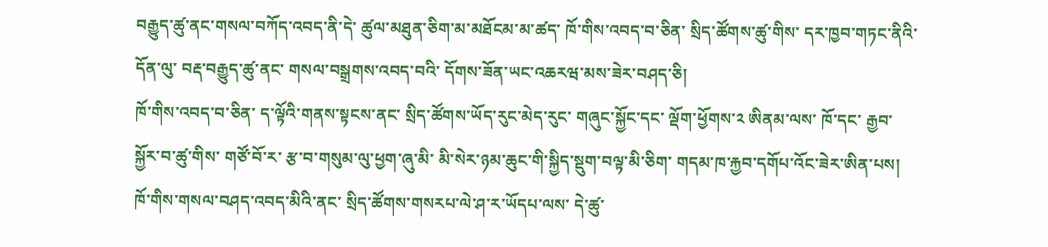བརྒྱུད་ཚུ་ནང་གསལ་བཀོད་འབད་ནི་དེ་ ཚུལ་མཐུན་ཅིག་མ་མཐོངམ་མ་ཚད་ ཁོ་གིས་འབད་བ་ཅིན་ སྲིད་ཚོགས་ཚུ་གིས་ དར་ཁྱབ་གཏང་ནིའི་དོན་ལུ་ བརྡ་བརྒྱུད་ཚུ་ནང་ གསལ་བསྒྲགས་འབད་བའི་ དོགས་ཟོན་ཡང་འཆརཝ་མས་ཟེར་བཤད་ཅི།
ཁོ་གིས་འབད་བ་ཅིན་ ད་ལྟོའི་གནས་སྟངས་ནང་ སྲིད་ཚོགས་ཡོད་རུང་མེད་རུང་ གཞུང་སྐྱོང་དང་ ལྡོག་ཕྱོགས་༢ ཨིནམ་ལས་ ཁོ་དང་ རྒྱབ་སྐྱོར་བ་ཚུ་གིས་ གཙོ་བོ་ར་ རྩ་བ་གསུམ་ལུ་ཕྱག་ཞུ་མི་ མི་སེར་ཉམ་ཆུང་གི་སྐྱིད་སྡུག་བལྟ་མི་ཅིག་ གདམ་ཁ་རྐྱབ་དགོཔ་འོང་ཟེར་ཨིན་པས།
ཁོ་གིས་གསལ་བཤད་འབད་མིའི་ནང་ སྲིད་ཚོགས་གསརཔ་ལེ་ཤ་ར་ཡོདཔ་ལས་ དེ་ཚུ་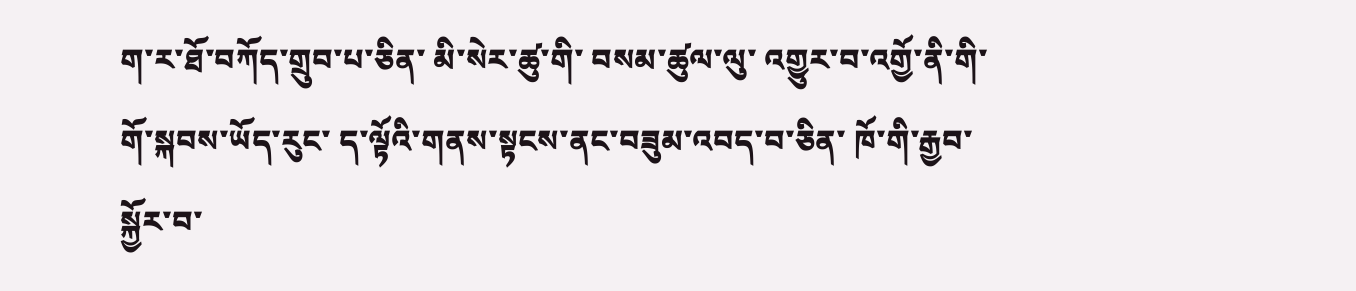ག་ར་ཐོ་བཀོད་གྲུབ་པ་ཅིན་ མི་སེར་ཚུ་གི་ བསམ་ཚུལ་ལུ་ འགྱུར་བ་འགྱོ་ནི་གི་གོ་སྐབས་ཡོད་རུང་ ད་ལྟོའི་གནས་སྟངས་ནང་བཟུམ་འབད་བ་ཅིན་ ཁོ་གི་རྒྱབ་སྐྱོར་བ་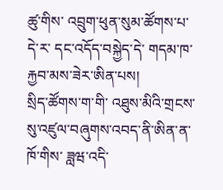ཚུ་གིས་ འབྲུག་ཕུན་སུམ་ཚོགས་པ་དེ་ར་ དང་འདོད་བསྐྱེད་དེ་ གདམ་ཁ་རྐྱབ་མས་ཟེར་ཨིན་པས།
སྲིད་ཚོགས་ག་གི་ འཐུས་མིའི་གྲངས་སུ་འཛུལ་བཞུགས་འབད་ནི་ཨིན་ན་ ཁོ་གིས་ ཟླཝ་འདི་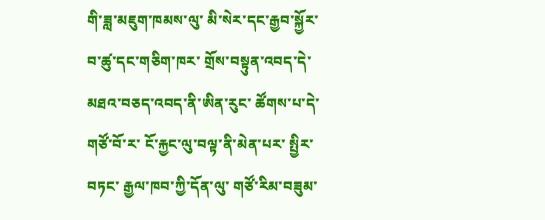གི་ཟླ་མཇུག་ཁམས་ལུ་ མི་སེར་དང་རྒྱབ་སྐྱོར་བ་ཚུ་དང་གཅིག་ཁར་ གྲོས་བསྟུན་འབད་དེ་ མཐའ་བཅད་འབད་ནི་ཨིན་རུང་ ཚོགས་པ་དེ་གཙོ་བོ་ར་ ངོ་རྐྱང་ལུ་བལྟ་ནི་མེན་པར་ སྤྱིར་བཏང་ རྒྱལ་ཁབ་ཀྱི་དོན་ལུ་ གཙོ་རིམ་བཟུམ་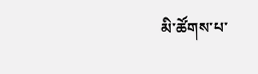མི་ཚོགས་པ་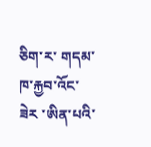ཅིག་ར་ གདམ་ཁ་རྐྱབ་འོང་ཟེར ་ཨིན་པའི་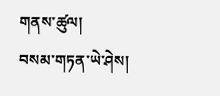གནས་ཚུལ།
བསམ་གཏན་ཡེ་ཤེས།